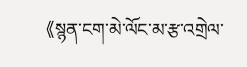《སྙན་ངག་མེ་ལོང་མ་རྩ་འགྲེལ་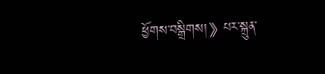ཕྱོགས་བསྒྲིགས།》པར་སྐྲུན་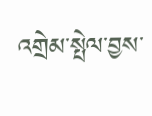འགྲེམ་སྤེལ་བྱས་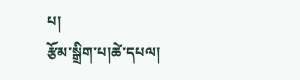པ།
རྩོམ་སྒྲིག་པ།ཚེ་དཔལ།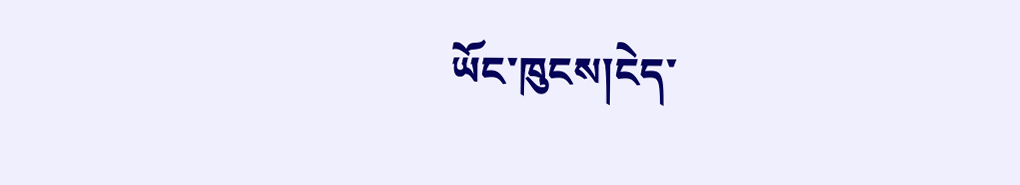ཡོང་ཁུངས།ངེད་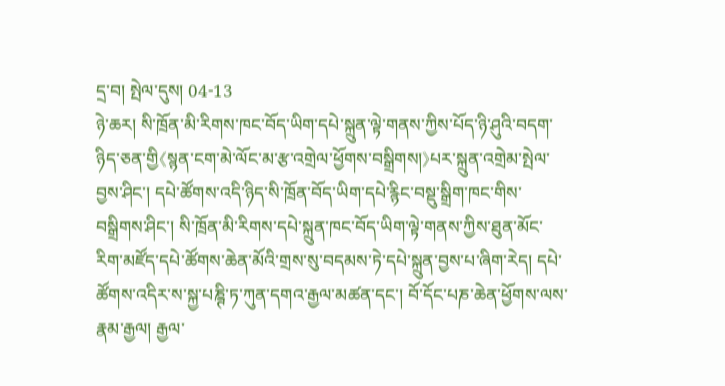དྲ་བ། སྤེལ་དུས། 04-13
ཉེ་ཆར། སི་ཁྲོན་མི་རིགས་ཁང་བོད་ཡིག་དཔེ་སྐྲུན་ལྟེ་གནས་ཀྱིས་པོད་ཉི་ཤུའི་བདག་ཉིད་ཅན་གྱི《སྙན་ངག་མེ་ལོང་མ་རྩ་འགྲེལ་ཕྱོགས་བསྒྲིགས།》པར་སྐྲུན་འགྲེམ་སྤེལ་བྱས་ཤིང་། དཔེ་ཚོགས་འདི་ཉིད་སི་ཁྲོན་བོད་ཡིག་དཔེ་རྙིང་བསྡུ་སྒྲིག་ཁང་གིས་བསྒྲིགས་ཤིང་། སི་ཁྲོན་མི་རིགས་དཔེ་སྐྲུན་ཁང་བོད་ཡིག་ལྟེ་གནས་ཀྱིས་ཐུན་མོང་རིག་མཛོད་དཔེ་ཚོགས་ཆེན་མོའི་གྲས་སུ་བདམས་ཏེ་དཔེ་སྐྲུན་བྱས་པ་ཞིག་རེད། དཔེ་ཚོགས་འདིར་ས་སྐྱ་པཎྚི་ཏ་ཀུན་དགའ་རྒྱལ་མཚན་དང་། བོ་དོང་པཎ་ཆེན་ཕྱོགས་ལས་རྣམ་རྒྱལ། རྒྱལ་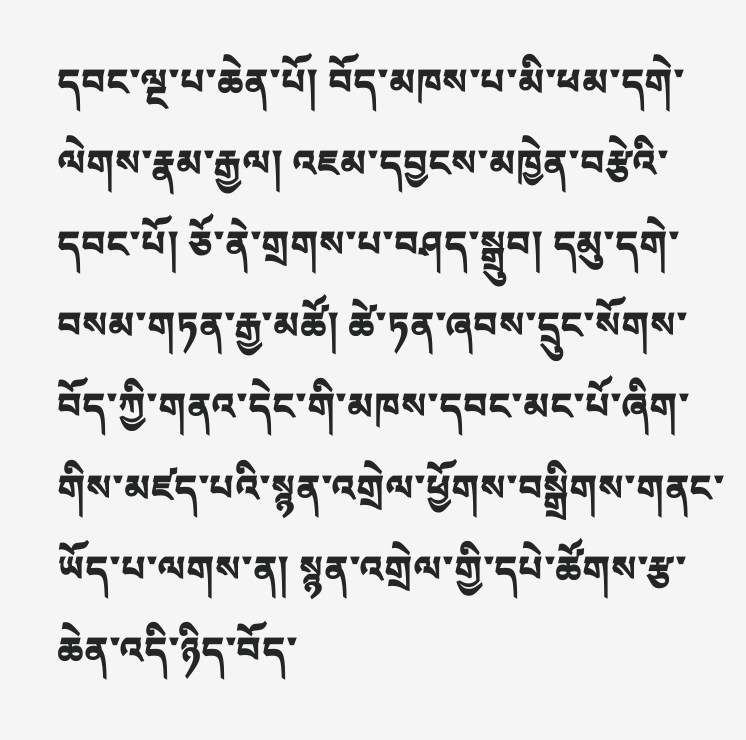དབང་ལྔ་པ་ཆེན་པོ། བོད་མཁས་པ་མི་ཕམ་དགེ་ལེགས་རྣམ་རྒྱལ། འཇམ་དབྱངས་མཁྱེན་བརྩེའི་དབང་པོ། ཅོ་ནེ་གྲགས་པ་བཤད་སྒྲུབ། དམུ་དགེ་བསམ་གཏན་རྒྱ་མཚོ། ཚེ་ཏན་ཞབས་དྲུང་སོགས་བོད་ཀྱི་གནའ་དེང་གི་མཁས་དབང་མང་པོ་ཞིག་གིས་མཛད་པའི་སྙན་འགྲེལ་ཕྱོགས་བསྒྲིགས་གནང་ཡོད་པ་ལགས་ན། སྙན་འགྲེལ་གྱི་དཔེ་ཚོགས་རྩ་ཆེན་འདི་ཉིད་བོད་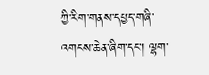ཀྱི་རིག་གནས་དཔྱད་གཞི་འགངས་ཆེན་ཞིག་དང་། ལྷག་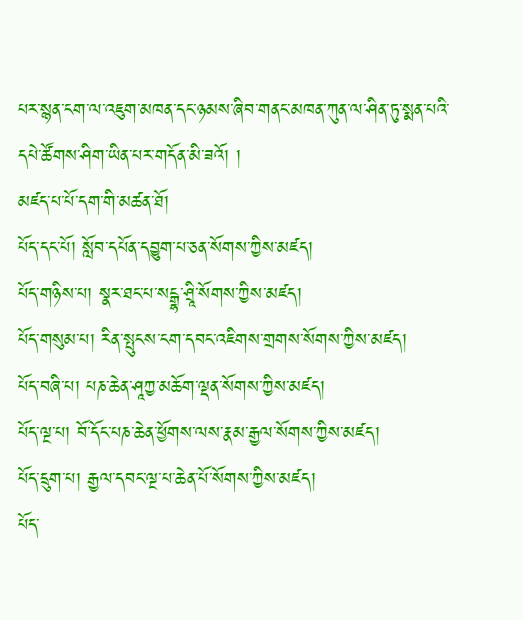པར་སྙན་ངག་ལ་འཇུག་མཁན་དང་ཉམས་ཞིབ་གནང་མཁན་ཀུན་ལ་ཤིན་ཏུ་སྨན་པའི་དཔེ་ཚོགས་ཤིག་ཡིན་པར་གདོན་མི་ཟའོ། །
མཛད་པ་པོ་དག་གི་མཚན་ཐོ།
པོད་དང་པོ། སློབ་དཔོན་དབྱུག་པ་ཅན་སོགས་ཀྱིས་མཛད།
པོད་གཉིས་པ། སྣར་ཐང་པ་སངྒྷ་ཤྲཱི་སོགས་ཀྱིས་མཛད།
པོད་གསུམ་པ། རིན་སྤུངས་ངག་དབང་འཇིགས་གྲགས་སོགས་ཀྱིས་མཛད།
པོད་བཞི་པ། པཎ་ཆེན་ཤཱཀྱ་མཆོག་ལྡན་སོགས་ཀྱིས་མཛད།
པོད་ལྔ་པ། བོ་དོང་པཎ་ཆེན་ཕྱོགས་ལས་རྣམ་རྒྱལ་སོགས་ཀྱིས་མཛད།
པོད་དྲུག་པ། རྒྱལ་དབང་ལྔ་པ་ཆེན་པོ་སོགས་ཀྱིས་མཛད།
པོད་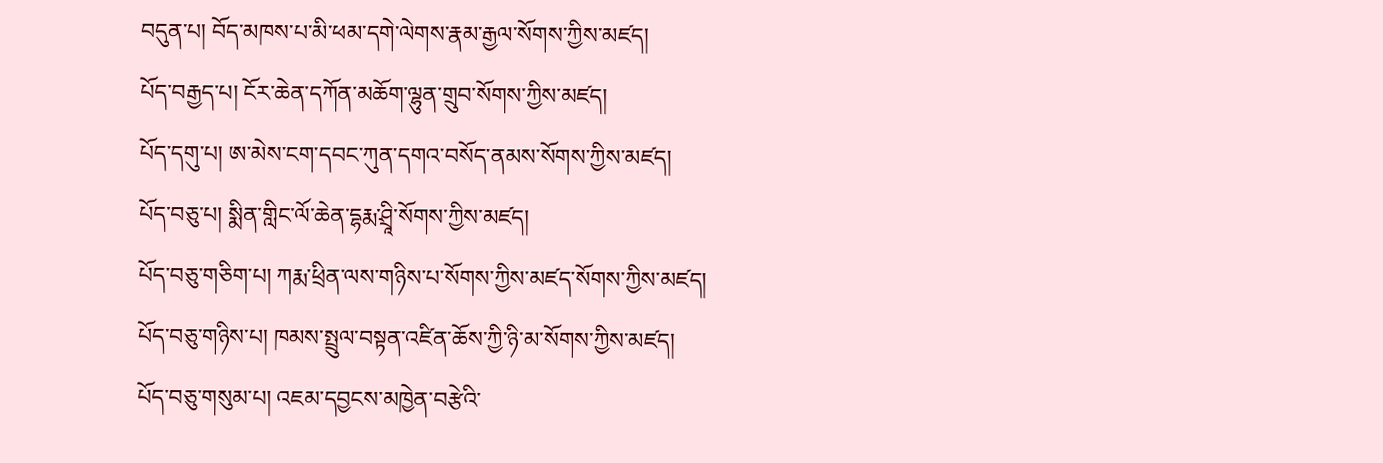བདུན་པ། བོད་མཁས་པ་མི་ཕམ་དགེ་ལེགས་རྣམ་རྒྱལ་སོགས་ཀྱིས་མཛད།
པོད་བརྒྱད་པ། ངོར་ཆེན་དཀོན་མཆོག་ལྷུན་གྲུབ་སོགས་ཀྱིས་མཛད།
པོད་དགུ་པ། ཨ་མེས་ངག་དབང་ཀུན་དགའ་བསོད་ནམས་སོགས་ཀྱིས་མཛད།
པོད་བཅུ་པ། སྨིན་གླིང་ལོ་ཆེན་དྷརྨ་ཤྲཱི་སོགས་ཀྱིས་མཛད།
པོད་བཅུ་གཅིག་པ། ཀརྨ་ཕྲིན་ལས་གཉིས་པ་སོགས་ཀྱིས་མཛད་སོགས་ཀྱིས་མཛད།
པོད་བཅུ་གཉིས་པ། ཁམས་སྤྲུལ་བསྟན་འཛིན་ཆོས་ཀྱི་ཉི་མ་སོགས་ཀྱིས་མཛད།
པོད་བཅུ་གསུམ་པ། འཇམ་དབྱངས་མཁྱེན་བརྩེའི་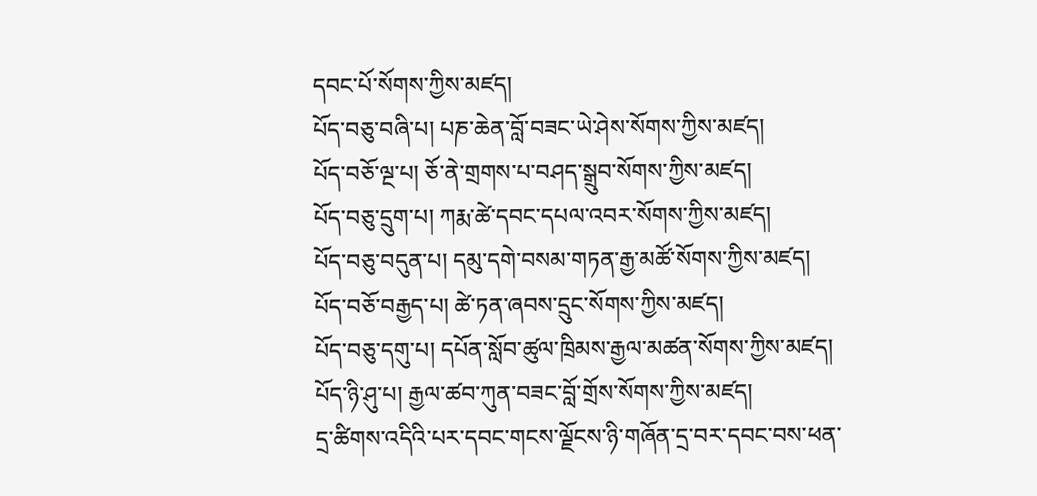དབང་པོ་སོགས་ཀྱིས་མཛད།
པོད་བཅུ་བཞི་པ། པཎ་ཆེན་བློ་བཟང་ཡེ་ཤེས་སོགས་ཀྱིས་མཛད།
པོད་བཅོ་ལྔ་པ། ཅོ་ནེ་གྲགས་པ་བཤད་སྒྲུབ་སོགས་ཀྱིས་མཛད།
པོད་བཅུ་དྲུག་པ། ཀརྨ་ཚེ་དབང་དཔལ་འབར་སོགས་ཀྱིས་མཛད།
པོད་བཅུ་བདུན་པ། དམུ་དགེ་བསམ་གཏན་རྒྱ་མཚོ་སོགས་ཀྱིས་མཛད།
པོད་བཅོ་བརྒྱད་པ། ཚེ་ཏན་ཞབས་དྲུང་སོགས་ཀྱིས་མཛད།
པོད་བཅུ་དགུ་པ། དཔོན་སློབ་ཚུལ་ཁྲིམས་རྒྱལ་མཚན་སོགས་ཀྱིས་མཛད།
པོད་ཉི་ཤུ་པ། རྒྱལ་ཚབ་ཀུན་བཟང་བློ་གྲོས་སོགས་ཀྱིས་མཛད།
དྲ་ཚིགས་འདིའི་པར་དབང་གངས་ལྗོངས་ཉི་གཞོན་དྲ་བར་དབང་བས་ཕན་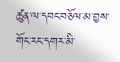ཚུན་ལ་དབང་བཅོལ་མ་བྱས་གོང་རང་དགར་མི་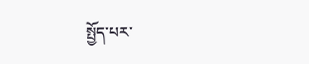སྤྱོད་པར་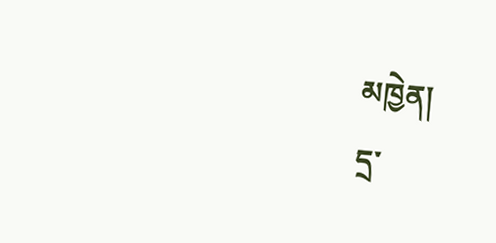མཁྱེན།
དྲ་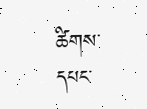ཚིགས་དཔང་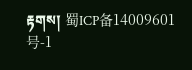རྟགས། 蜀ICP备14009601号-1